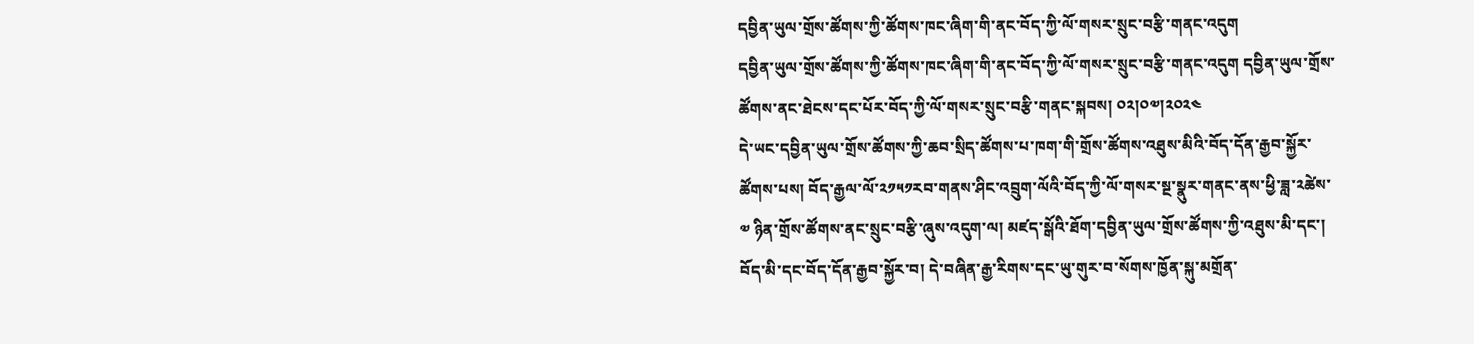དབྱིན་ཡུལ་གྲོས་ཚོགས་ཀྱི་ཚོགས་ཁང་ཞིག་གི་ནང་བོད་ཀྱི་ལོ་གསར་སྲུང་བརྩི་གནང་འདུག
དབྱིན་ཡུལ་གྲོས་ཚོགས་ཀྱི་ཚོགས་ཁང་ཞིག་གི་ནང་བོད་ཀྱི་ལོ་གསར་སྲུང་བརྩི་གནང་འདུག དབྱིན་ཡུལ་གྲོས་ཚོགས་ནང་ཐེངས་དང་པོར་བོད་ཀྱི་ལོ་གསར་སྲུང་བརྩི་གནང་སྐབས། ༠༢།༠༧།༢༠༢༤
དེ་ཡང་དབྱིན་ཡུལ་གྲོས་ཚོགས་ཀྱི་ཆབ་སྲིད་ཚོགས་པ་ཁག་གི་གྲོས་ཚོགས་འཐུས་མིའི་བོད་དོན་རྒྱབ་སྐྱོར་ཚོགས་པས། བོད་རྒྱལ་ལོ་༢༡༥༡རབ་གནས་ཤིང་འབྲུག་ལོའི་བོད་ཀྱི་ལོ་གསར་སྔ་སྣུར་གནང་ནས་ཕྱི་ཟླ་༢ཚེས་༧ ཉིན་གྲོས་ཚོགས་ནང་སྲུང་བརྩི་ཞུས་འདུག་ལ། མཛད་སྒོའི་ཐོག་དབྱིན་ཡུལ་གྲོས་ཚོགས་ཀྱི་འཐུས་མི་དང་། བོད་མི་དང་བོད་དོན་རྒྱབ་སྐྱོར་བ། དེ་བཞིན་རྒྱ་རིགས་དང་ཡུ་གུར་བ་སོགས་ཁྱོན་སྐུ་མགྲོན་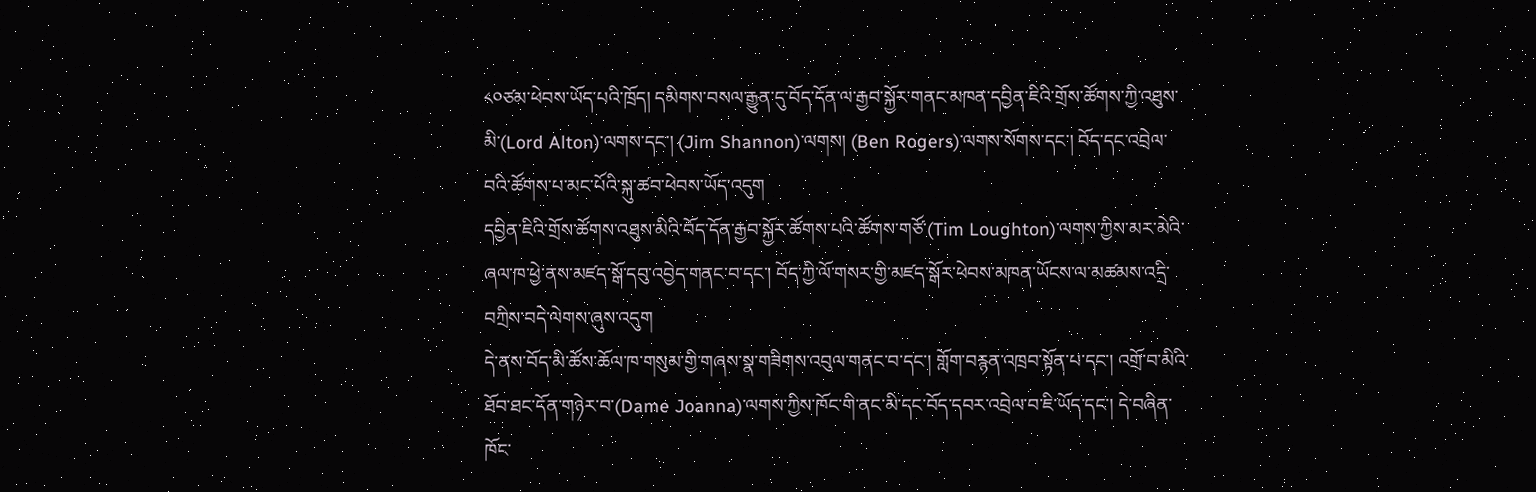༨༠ཙམ་ཕེབས་ཡོད་པའི་ཁྲོད། དམིགས་བསལ་རྒྱུན་དུ་བོད་དོན་ལ་རྒྱབ་སྐྱོར་གནང་མཁན་དབྱིན་ཇིའི་གྲོས་ཚོགས་ཀྱི་འཐུས་མི་(Lord Alton)་ལགས་དང་། (Jim Shannon)་ལགས། (Ben Rogers)་ལགས་སོགས་དང་། བོད་དང་འབྲེལ་བའི་ཚོགས་པ་མང་པོའི་སྐུ་ཚབ་ཕེབས་ཡོད་འདུག
དབྱིན་ཇིའི་གྲོས་ཚོགས་འཐུས་མིའི་བོད་དོན་རྒྱབ་སྐྱོར་ཚོགས་པའི་ཚོགས་གཙོ་(Tim Loughton)་ལགས་ཀྱིས་མར་མེའི་ཞལ་ཁ་ཕྱེ་ནས་མཛད་སྒོ་དབུ་འབྱེད་གནང་བ་དང་། བོད་ཀྱི་ལོ་གསར་གྱི་མཛད་སྒོར་ཕེབས་མཁན་ཡོངས་ལ་མཚམས་འདྲི་བཀྲིས་བདེ་ལེགས་ཞུས་འདུག
དེ་ནས་བོད་མི་ཚོས་ཆོལ་ཁ་གསུམ་གྱི་གཞས་སྣ་གཟིགས་འབུལ་གནང་བ་དང་། གློག་བརྙན་འཁྲབ་སྟོན་པ་དང་། འགྲོ་བ་མིའི་ཐོབ་ཐང་དོན་གཉེར་བ་(Dame Joanna)་ལགས་ཀྱིས་ཁོང་གི་ནང་མི་དང་བོད་དབར་འབྲེལ་བ་ཇི་ཡོད་དང་། དེ་བཞིན་ཁོང་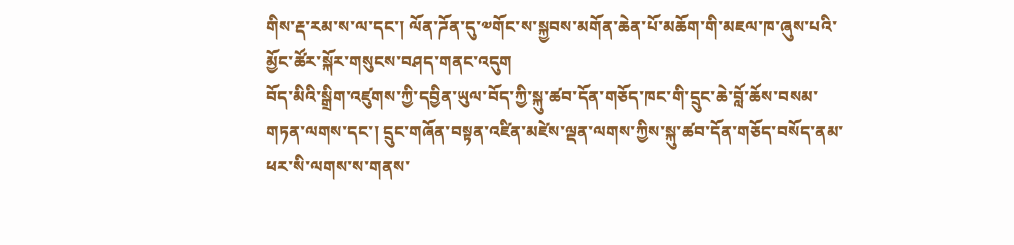གིས་རྡ་རམ་ས་ལ་དང་། ལོན་ཌོན་དུ་༧གོང་ས་སྐྱབས་མགོན་ཆེན་པོ་མཆོག་གི་མཇལ་ཁ་ཞུས་པའི་མྱོང་ཚོར་སྐོར་གསུངས་བཤད་གནང་འདུག
བོད་མིའི་སྒྲིག་འཛུགས་ཀྱི་དབྱིན་ཡུལ་བོད་ཀྱི་སྐུ་ཚབ་དོན་གཅོད་ཁང་གི་དྲུང་ཆེ་བློ་ཆོས་བསམ་གཏན་ལགས་དང་། དྲུང་གཞོན་བསྟན་འཛིན་མཛེས་ལྡན་ལགས་ཀྱིས་སྐུ་ཚབ་དོན་གཅོད་བསོད་ནམ་ཕར་སི་ལགས་ས་གནས་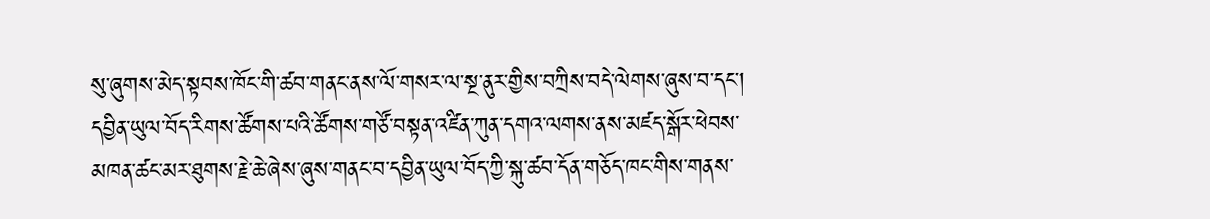སུ་ཞུགས་མེད་སྟབས་ཁོང་གི་ཚབ་གནང་ནས་ལོ་གསར་ལ་སྔ་ནུར་གྱིས་བཀྲིས་བདེ་ལེགས་ཞུས་བ་དང་། དབྱིན་ཡུལ་བོད་རིགས་ཚོགས་པའི་ཚོགས་གཙོ་བསྟན་འཛིན་ཀུན་དགའ་ལགས་ནས་མཛད་སྒོར་ཕེབས་མཁན་ཚང་མར་ཐུགས་རྗེ་ཆེ་ཞེས་ཞུས་གནང་བ་དབྱིན་ཡུལ་བོད་ཀྱི་སྐུ་ཚབ་དོན་གཅོད་ཁང་གིས་གནས་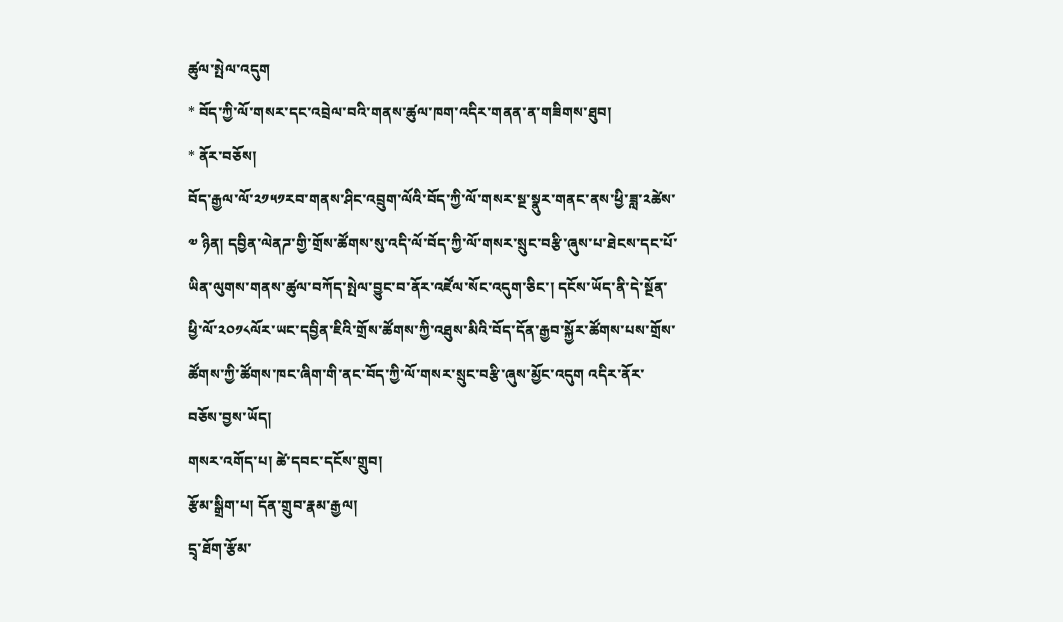ཚུལ་སྤེལ་འདུག
* བོད་ཀྱི་ལོ་གསར་དང་འབྲེལ་བའི་གནས་ཚུལ་ཁག་འདིར་གནན་ན་གཟིགས་ཐུབ།
* ནོར་བཅོས།
བོད་རྒྱལ་ལོ་༢༡༥༡རབ་གནས་ཤིང་འབྲུག་ལོའི་བོད་ཀྱི་ལོ་གསར་སྔ་སྣུར་གནང་ནས་ཕྱི་ཟླ་༢ཚེས་༧ ཉིན། དབྱིན་ལེནཌ་གྱི་གྲོས་ཚོགས་སུ་འདི་ལོ་བོད་ཀྱི་ལོ་གསར་སྲུང་བརྩི་ཞུས་པ་ཐེངས་དང་པོ་ཡིན་ལུགས་གནས་ཚུལ་བཀོད་སྤེལ་བྱུང་བ་ནོར་འཛོལ་སོང་འདུག་ཅིང་། དངོས་ཡོད་ནི་དེ་སྔོན་ཕྱི་ལོ་༢༠༡༨ལོར་ཡང་དབྱིན་ཇིའི་གྲོས་ཚོགས་ཀྱི་འཐུས་མིའི་བོད་དོན་རྒྱབ་སྐྱོར་ཚོགས་པས་གྲོས་ཚོགས་ཀྱི་ཚོགས་ཁང་ཞིག་གི་ནང་བོད་ཀྱི་ལོ་གསར་སྲུང་བརྩི་ཞུས་མྱོང་འདུག འདིར་ནོར་བཅོས་བྱས་ཡོད།
གསར་འགོད་པ། ཚེ་དབང་དངོས་གྲུབ།
རྩོམ་སྒྲིག་པ། དོན་གྲུབ་རྣམ་རྒྱལ།
དྲྭ་ཐོག་རྩོམ་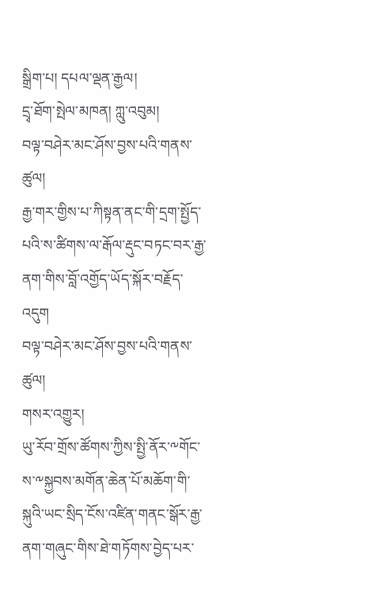སྒྲིག་པ། དཔལ་ལྡན་རྒྱལ།
དྲྭ་ཐོག་སྤེལ་མཁན། ཀླུ་འབུམ།
བལྟ་བཤེར་མང་ཤོས་བྱས་པའི་གནས་ཚུལ།
རྒྱ་གར་གྱིས་པ་ཀིསྟན་ནང་གི་དྲག་སྤྱོད་པའི་ས་ཚིགས་ལ་རྒོལ་རྡུང་བཏང་བར་རྒྱ་ནག་གིས་བློ་འགྱོད་ཡོད་སྐོར་བརྗོད་འདུག
བལྟ་བཤེར་མང་ཤོས་བྱས་པའི་གནས་ཚུལ།
གསར་འགྱུར།
ཡུ་རོབ་གྲོས་ཚོགས་ཀྱིས་སྤྱི་ནོར་༸གོང་ས་༸སྐྱབས་མགོན་ཆེན་པོ་མཆོག་གི་སྐུའི་ཡང་སྲིད་ངོས་འཛིན་གནང་སྒོར་རྒྱ་ནག་གཞུང་གིས་ཐེ་གཏོགས་བྱེད་པར་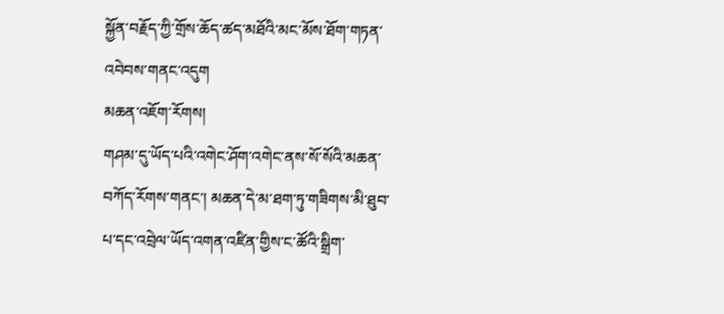སྐྱོན་བརྗོད་ཀྱི་གྲོས་ཆོད་ཚད་མཐོའི་མང་མོས་ཐོག་གཏན་འབེབས་གནང་འདུག
མཆན་འཇོག་རོགས།
གཤམ་དུ་ཡོད་པའི་འགེང་ཤོག་འགེང་ནས་སོ་སོའི་མཆན་བཀོད་རོགས་གནང་། མཆན་དེ་མ་ཐག་ཏུ་གཟིགས་མི་ཐུབ་པ་དང་འབྲེལ་ཡོད་འགན་འཛིན་གྱིས་ང་ཚོའི་སྒྲིག་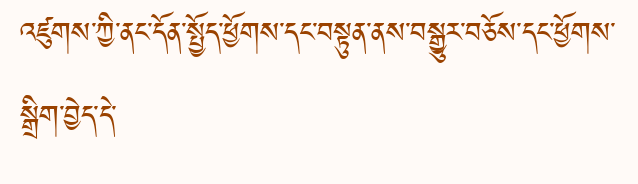འཛུགས་ཀྱི་ནང་དོན་སྤྱོད་ཕྱོགས་དང་བསྟུན་ནས་བསྒྱུར་བཅོས་དང་ཕྱོགས་སྒྲིག་བྱེད་དེ་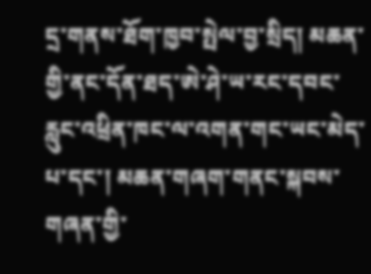དྲ་གནས་ཐོག་ཁྱབ་སྤེལ་བྱ་སྲིད། མཆན་གྱི་ནང་དོན་ཐད་ཨེ་ཤེ་ཡ་རང་དབང་རླུང་འཕྲིན་ཁང་ལ་འགན་གང་ཡང་མེད་པ་དང་། མཆན་གཞག་གནང་སྐབས་གཞན་གྱི་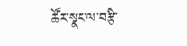ཚོར་སྣང་ལ་བརྩི་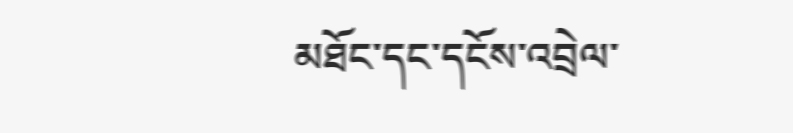མཐོང་དང་དངོས་འབྲེལ་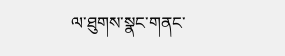ལ་ཐུགས་སྣང་གནང་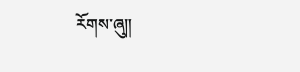རོགས་ཞུ༎